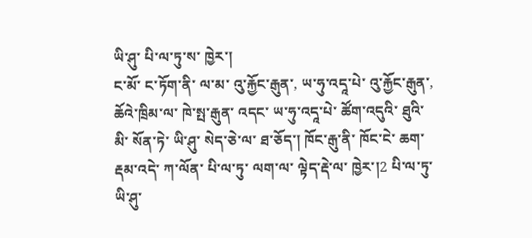ཡི་ཤུ་ པི་ལ་ཏུ་ས་ ཁྱེར་།
ང་མོ་ ང་ཏོག་ནི་ ལ་མ་ འུ་རྐྱོང་རྒུན་, ཡ་ཧུ་འདཱ་པེ་ འུ་རྐྱོང་རྒུན་, ཆོའེ་ཁྲིམ་ལ་ ཁེ་སྤ་རྒུན་ འདང་ ཡ་ཧུ་འདཱ་པེ་ ཚོག་འདུའི་ ཐུའི་མི་ སོན་ཏེ་ ཡི་ཤུ་ སེད་ཅེ་ལ་ ཐ་ཅོད་། ཁོང་རྒུ་ནི་ ཁོང་ངེ་ ཆག་ རྡམ་འདེ་ ཀ་ལོན་ པི་ལ་ཏུ་ ལག་ལ་ ལྟེད་རྡེ་ལ་ ཁྱེར་།2 པི་ལ་ཏུ་ ཡི་ཤུ་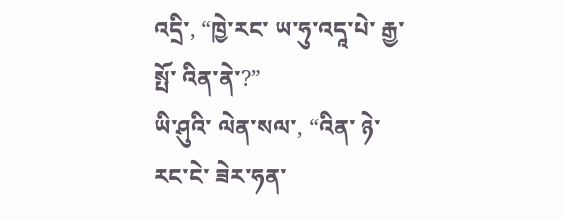འདྲི་, “ཁྱེ་རང་ ཡ་ཧུ་འདཱ་པེ་ རྒྱ་སྤོ་ འིན་ནེ་?”
ཡི་ཤུའི་ ལེན་སལ་, “འིན་ ཉེ་རང་ངེ་ ཟེར་ཧན་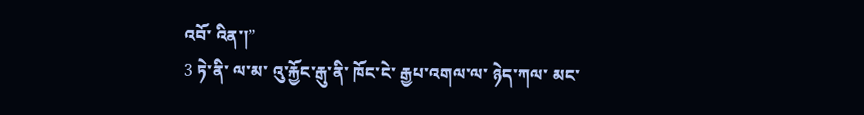འབོ་ འིན་།”
3 ཏེ་ནི་ ལ་མ་ འུ་རྐྱོང་རྒུ་ནི་ ཁོང་ངེ་ རྒྱཔ་འགལ་ལ་ ཉེད་ཀལ་ མང་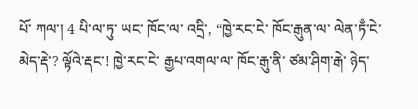པོ་ ཀལ་། 4 པི་ལ་ཏུ་ ཡང་ ཁོང་ལ་ འདྲི་, “ཁྱེ་རང་ངེ་ ཁོང་རྒུན་ལ་ ལེན་ཏྃ་ངེ་ མེད་རྡེ་? ལྟོའེ་རྡང་! ཁྱེ་རང་ངེ་ རྒྱཔ་འགལ་ལ་ ཁོང་རྒུ་ནི་ ཙམ་ཤིག་རྒེ་ ཉེད་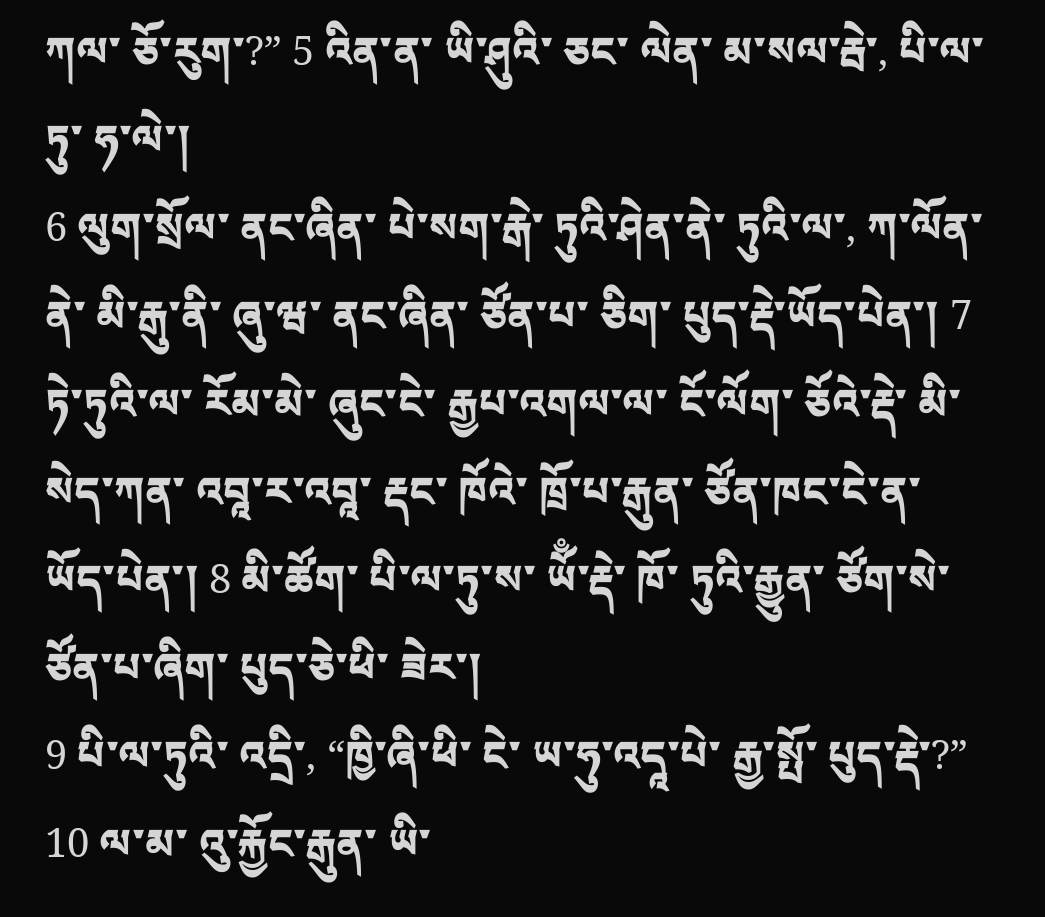ཀལ་ ཅོ་རུག་?” 5 འིན་ན་ ཡི་ཤུའི་ ཅང་ ལེན་ མ་སལ་རྦེ་, པི་ལ་ཏུ་ ཧ་ལེ་།
6 ལུག་སྲོལ་ ནང་ཞིན་ པེ་སག་རྒེ་ ཏུའི་ཤེན་ནེ་ ཏུའི་ལ་, ཀ་ལོན་ནེ་ མི་རྒུ་ནི་ ཞུ་ཝ་ ནང་ཞིན་ ཙོན་པ་ ཅིག་ པུད་རྡེ་ཡོད་པེན་། 7 ཏེ་ཏུའི་ལ་ རོམ་མེ་ ཞུང་ངེ་ རྒྱཔ་འགལ་ལ་ ངོ་ལོག་ ཅོའེ་རྡེ་ མི་ སེད་ཀན་ འབཱ་ར་འབཱ་ རྡང་ ཁོའེ་ ཁྲོ་པ་རྒུན་ ཙོན་ཁང་ངེ་ན་ ཡོད་པེན་། 8 མི་ཚོག་ པི་ལ་ཏུ་ས་ ཡོྃ་རྡེ་ ཁོ་ ཏུའི་རྒྱུན་ ཙོག་སེ་ ཙོན་པ་ཞིག་ པུད་ཅེ་ཕི་ ཟེར་།
9 པི་ལ་ཏུའི་ འདྲི་, “ཁྱི་ཞི་ཕི་ ངེ་ ཡ་ཧུ་འདཱ་པེ་ རྒྱ་སྤོ་ པུད་རྡེ་?” 10 ལ་མ་ འུ་རྐྱོང་རྒུན་ ཡི་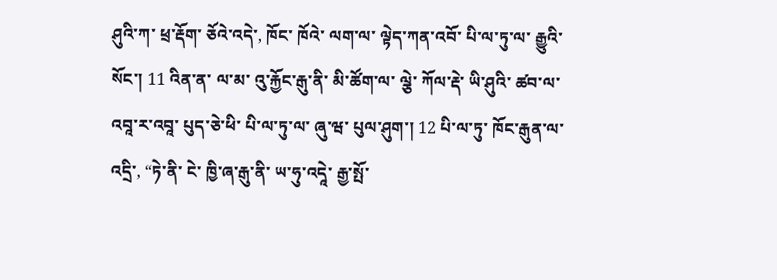ཤུའི་ཀ་ ཕྲ་རྡོག་ ཅོའེ་འདེ་, ཁོང་ ཁོའེ་ ལག་ལ་ ལྟེད་ཀན་འབོ་ པི་ལ་ཏུ་ལ་ རྒྱུའི་སོང་། 11 འིན་ན་ ལ་མ་ འུ་རྐྱོང་རྒུ་ནི་ མི་ཚོག་ལ་ ལྕེ་ ཀོལ་རྡེ་ ཡི་ཤུའི་ ཚབ་ལ་ འབཱ་ར་འབཱ་ པུད་ཅེ་ཕི་ པི་ལ་ཏུ་ལ་ ཞུ་ཝ་ པུལ་ཤུག་། 12 པི་ལ་ཏུ་ ཁོང་རྒུན་ལ་ འདྲི་, “ཏེ་ནི་ ངེ་ ཁྱི་ཞ་རྒུ་ནི་ ཡ་ཧུ་འདཱེ་ རྒྱ་སྤོ་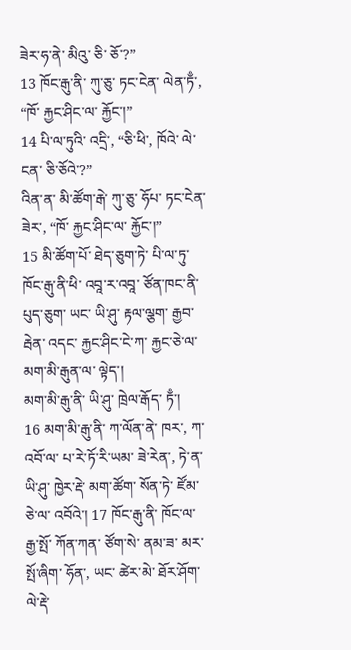ཟེར་ཧ་ནེ་ མིའུ་ ཅི་ ཅོ་?”
13 ཁོང་རྒུ་ནི་ ཀུ་ཅུ་ ཏང་ངེན་ ལེན་ཏྃ་, “ཁོ་ རྐྱང་ཤིང་ལ་ རྐྱོང་།”
14 པི་ལ་ཏུའི་ འདྲི་, “ཅི་ཕི་, ཁོའེ་ ལེ་ངན་ ཅི་ཅོའེ་?”
འིན་ན་ མི་ཚོག་རྒེ་ ཀུ་ཅུ་ ཧོཔ་ ཏང་ངེན་ ཟེར་, “ཁོ་ རྐྱང་ཤིང་ལ་ རྐྱོང་།”
15 མི་ཚོག་པོ་ ཐེད་ཅུག་ཏེ་ པི་ལ་ཏུ་ ཁོང་རྒུ་ནི་ཕི་ འབཱ་ར་འབཱ་ ཙོན་ཁང་ནི་ པུད་ཅུག་ ཡང་ ཡི་ཤུ་ རྟལ་ལྕག་ རྒྱབ་རྦེན་ འདང་ རྐྱང་ཤིང་ངེ་ཀ་ རྐྱང་ཅེ་ལ་ མག་མི་རྒུན་ལ་ ལྟེད་།
མག་མི་རྒུ་ནི་ ཡི་ཤུ་ ཁྲེལ་རྒོད་ ཏྃ་།
16 མག་མི་རྒུ་ནི་ ཀ་ལོན་ནེ་ ཁར་, ཀ་འབོ་ལ་ པ་རེ་ཏོ་རི་ཡམ་ ཟེ་རེན་, ཏེ་ན་ ཡི་ཤུ་ ཁྱེར་རྡེ་ མག་ཚོག་ སོན་ཏེ་ ཛོམ་ཅེ་ལ་ འབོའེ་། 17 ཁོང་རྒུ་ནི་ ཁོང་ལ་ རྒྱ་སྤོ་ ཀོན་ཀན་ ཙོག་སེ་ ནམ་ཟ་ མར་སྤོ་ཞིག་ ཧོན་, ཡང་ ཚེར་མེ་ ཐོར་ཤོག་ ལེ་རྡེ་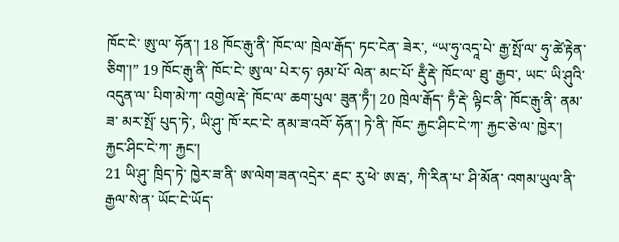ཁོང་ངེ་ ཨུ་ལ་ ཧོན་། 18 ཁོང་རྒུ་ནི་ ཁོང་ལ་ ཁྲེལ་རྒོད་ ཏང་ངེན་ ཟེར་, “ཡ་ཧུ་འདཱ་པེ་ རྒྱ་སྤོ་ལ་ ཧུ་ཚེ་རྟེན་ཅིག་།” 19 ཁོང་རྒུ་ནི་ ཁོང་ངེ་ ཨུ་ལ་ པེར་ཧ་ ཉམ་པོ་ ལེན་ མང་པོ་ རྡུྃ་རྡེ་ ཁོང་ལ་ ཐུ་ རྒྱབ་, ཡང་ ཡི་ཤུའི་ འདུན་ལ་ པིག་མེ་ཀ་ འགྱེལ་རྡེ་ ཁོང་ལ་ ཆག་པུལ་ ཟུན་ཏྃ་། 20 ཁྲེལ་རྒོད་ ཏྃ་རྡེ་ ལྟིང་ནི་ ཁོང་རྒུ་ནི་ ནམ་ཟ་ མར་སྤོ་ པུད་ཏེ་, ཡི་ཤུ་ ཁོ་རང་ངེ་ ནམ་ཟ་འབོ་ ཧོན་། ཏེ་ནི་ ཁོང་ རྐྱང་ཤིང་ངེ་ཀ་ རྐྱང་ཅེ་ལ་ ཁྱེར་།
རྐྱང་ཤིང་ངེ་ཀ་ རྐྱང་།
21 ཡི་ཤུ་ ཁྲིད་ཏེ་ ཁྱེར་ཟ་ནི་ ཨ་ལེག་ཟན་འདྲེར་ རྡང་ རུ་ཕེ་ ཨ་རྦ་, ཀི་རིན་པ་ ཤི་མོན་ འགམ་ཡུལ་ནི་ རྒྱལ་སེ་ན་ ཡོང་ངེ་ཡོད་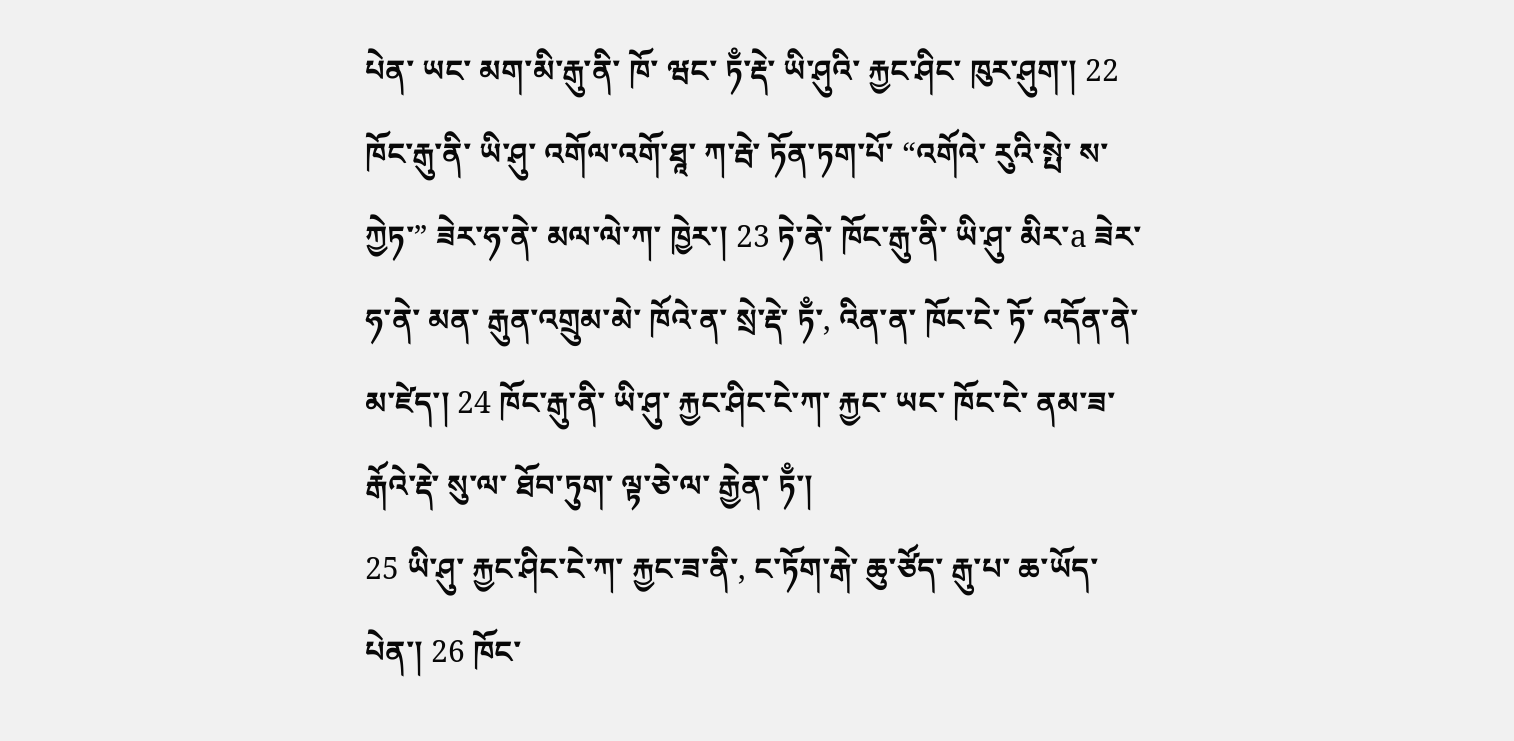པེན་ ཡང་ མག་མི་རྒུ་ནི་ ཁོ་ ཝང་ ཏྃ་རྡེ་ ཡི་ཤུའི་ རྐྱང་ཤིང་ ཁུར་ཤུག་། 22 ཁོང་རྒུ་ནི་ ཡི་ཤུ་ འགོལ་འགོ་ཐཱ་ ཀ་རྦེ་ ཏོན་ཏག་པོ་ “འགོའེ་ རུའི་སྤེ་ ས་ཀྱེཏ་” ཟེར་ཧ་ནེ་ མལ་ལེ་ཀ་ ཁྱེར་། 23 ཏེ་ནེ་ ཁོང་རྒུ་ནི་ ཡི་ཤུ་ མིར་a ཟེར་ཧ་ནེ་ མན་ རྒུན་འགྲུམ་མེ་ ཁོའེ་ན་ སྲེ་རྡེ་ ཏྃ་, འིན་ན་ ཁོང་ངེ་ ཏོ་ འདོན་ནེ་ མ་ཛེད་། 24 ཁོང་རྒུ་ནི་ ཡི་ཤུ་ རྐྱང་ཤིང་ངེ་ཀ་ རྐྱང་ ཡང་ ཁོང་ངེ་ ནམ་ཟ་ རྒོའེ་རྡེ་ སུ་ལ་ ཐོབ་ཏུག་ ལྟ་ཅེ་ལ་ རྒྱེན་ ཏྃ་།
25 ཡི་ཤུ་ རྐྱང་ཤིང་ངེ་ཀ་ རྐྱང་ཟ་ནི་, ང་ཏོག་རྒེ་ ཆུ་ཙོད་ རྒུ་པ་ ཆ་ཡོད་པེན་། 26 ཁོང་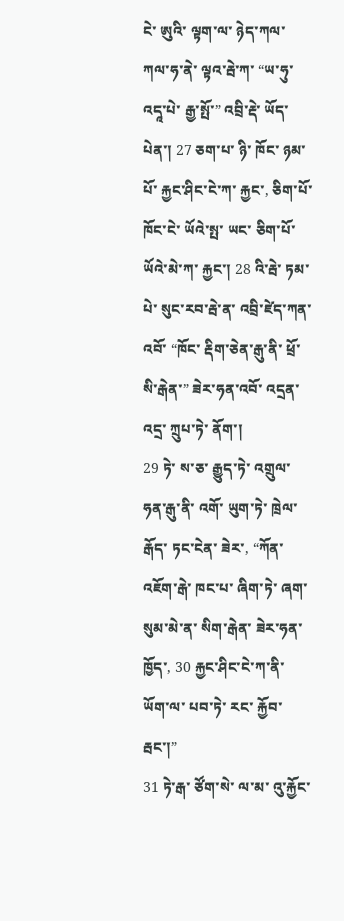ངེ་ ཨུའི་ ལྟག་ལ་ ཉེད་ཀལ་ ཀལ་ཧ་ནེ་ ལྟའ་རྦེ་ཀ་ “ཡ་ཧུ་འདཱ་པེ་ རྒྱ་སྤོ་” འབྲི་རྡེ་ ཡོད་པེན་། 27 ཅག་པ་ ཉི་ ཁོང་ ཉམ་པོ་ རྐྱང་ཤིང་ངེ་ཀ་ རྐྱང་, ཅིག་པོ་ ཁོང་ངེ་ ཡོའེ་སྤ་ ཡང་ ཅིག་པོ་ ཡོའེ་མེ་ཀ་ རྐྱང་། 28 འི་རྦེ་ ཏམ་པེ་ སུང་རབ་རྦེ་ན་ འབྲི་ཛེད་ཀན་འབོ་ “ཁོང་ རྡིག་ཅེན་རྒུ་ནི་ ཕྲོ་ སི་རྒེན་” ཟེར་ཧན་འབོ་ འདྲན་འདྲ་ ཀྲུཔ་ཏེ་ ནོག་།
29 ཏེ་ ས་ཅ་ རྒྱུད་ཏེ་ འགྲུལ་ཧན་རྒུ་ནི་ འགོ་ ཡུག་ཏེ་ ཁྲེལ་རྒོད་ ཏང་ངེན་ ཟེར་, “ཀོན་འཇོག་རྒེ་ ཁང་པ་ ཞིག་ཏེ་ ཞག་ སུམ་མེ་ན་ སིག་རྒེན་ ཟེར་ཧན་ ཁྱོད་, 30 རྐྱང་ཤིང་ངེ་ཀ་ནི་ ཡོག་ལ་ པབ་ཏེ་ རང་ རྐྱོབ་རྦང་།”
31 ཏེ་རྒ་ ཙོག་སེ་ ལ་མ་ འུ་རྐྱོང་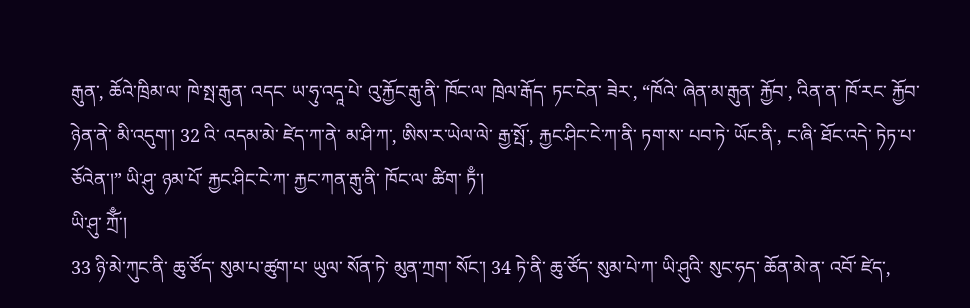རྒུན་, ཆོའེ་ཁྲིམ་ལ་ ཁེ་སྤ་རྒུན་ འདང་ ཡ་ཧུ་འདཱ་པེ་ འུ་རྐྱོང་རྒུ་ནི་ ཁོང་ལ་ ཁྲེལ་རྒོད་ ཏང་ངེན་ ཟེར་, “ཁོའེ་ ཞེན་མ་རྒུན་ རྐྱོབ་, འིན་ན་ ཁོ་རང་ རྐྱོབ་ཉེན་ནེ་ མི་འདུག་། 32 འི་ འདམ་མེ་ ཛེད་ཀ་ནེ་ མ་ཤི་ཀ་, ཨིས་ར་ཡེལ་ལེ་ རྒྱ་སྤོ་, རྐྱང་ཤིང་ངེ་ཀ་ནི་ ཏག་ས་ པབ་ཏེ་ ཡོང་ནི་, ང་ཞི་ ཐོང་འདེ་ ཏེཏ་པ་ ཅོའེན་།” ཡི་ཤུ་ ཉམ་པོ་ རྐྱང་ཤིང་ངེ་ཀ་ རྐྱང་ཀན་རྒུ་ནི་ ཁོང་ལ་ ཚིག་ ཏྃ་།
ཡི་ཤུ་ ཀྲོྃ་།
33 ཉི་མེ་ཀུང་ནི་ ཆུ་ཙོད་ སུམ་པ་ཚུག་པ་ ཡུལ་ སོན་ཏེ་ མུན་ཀྲག་ སོང་། 34 ཏེ་ནི་ ཆུ་ཙོད་ སུམ་པེ་ཀ་ ཡི་ཤུའི་ སུང་ཧད་ ཆོན་མེ་ན་ འབོ་ ཛེད་,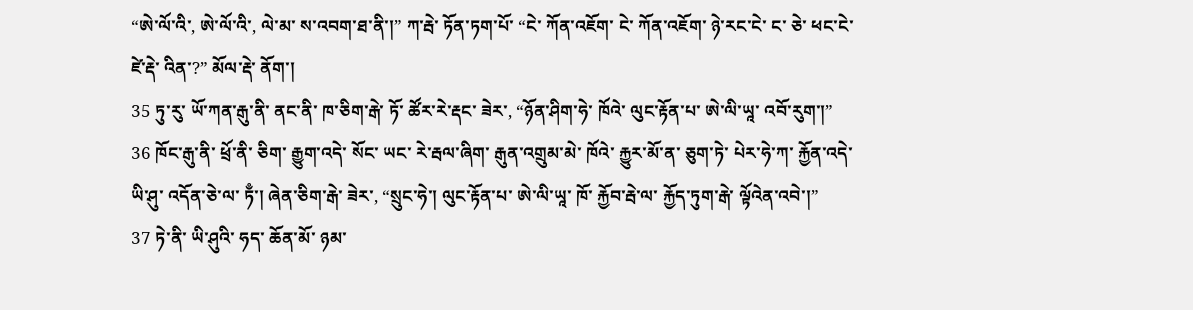“ཨེ་ལོ་འི་, ཨེ་ལོ་འི་, ལེ་མ་ ས་འབག་ཐ་ནི་།” ཀ་རྦེ་ ཏོན་ཏག་པོ་ “ངེ་ ཀོན་འཇོག་ ངེ་ ཀོན་འཇོག་ ཉེ་རང་ངེ་ ང་ ཅེ་ ཕང་ངེ་ ཛེ་རྡེ་ འིན་?” མོལ་རྡེ་ ནོག་།
35 ཏུ་རུ་ ཡོ་ཀན་རྒུ་ནི་ ནང་ནི་ ཁ་ཅིག་རྒེ་ ཏོ་ ཚོར་རེ་རྡང་ ཟེར་, “ཉོན་ཤིག་ཧེ་ ཁོའེ་ ལུང་རྟོན་པ་ ཨེ་ལི་ཡཱ་ འབོ་རུག་།” 36 ཁོང་རྒུ་ནི་ ཕྲོ་ནི་ ཅིག་ རྒྱུག་འདེ་ སོང་ ཡང་ རེ་རྦལ་ཞིག་ རྒུན་འགྲུམ་མེ་ ཁོའེ་ རྐྱུར་མོ་ན་ ཅུག་ཏེ་ པེར་ཧེ་ཀ་ རྐྱོན་འདེ་ ཡི་ཤུ་ འདོན་ཅེ་ལ་ ཏྃ་། ཞེན་ཅིག་རྒེ་ ཟེར་, “སྲུང་ཧེ་། ལུང་རྟོན་པ་ ཨེ་ལི་ཡཱ་ ཁོ་ རྐྱོབ་རྦེ་ལ་ རྐྱོད་ཏུག་རྒེ་ ལྟོའེན་འབེ་།”
37 ཏེ་ནི་ ཡི་ཤུའི་ ཧད་ ཆོན་མོ་ ཉམ་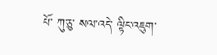པོ་ ཀུ་ཅུ་ སལ་འདེ་ ལྟིང་འཇུག་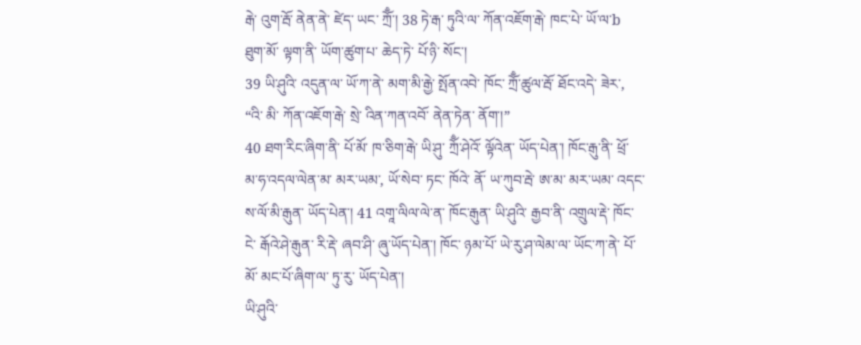རྒེ་ འུག་རྦོ་ ནེན་ནེ་ ཛེད་ ཡང་ ཀྲོྃ་། 38 ཏེ་རྒ་ ཏུའི་ལ་ ཀོན་འཇོག་རྒེ་ ཁང་པེ་ ཡོ་ལ་b ཐུག་མོ་ ལྟག་ནི་ ཡོག་ཚུག་པ་ ཆེད་ཏེ་ པོ་ཉི་ སོང་།
39 ཡི་ཤུའི་ འདུན་ལ་ ཡོ་ཀ་ནེ་ མག་མི་རྒྱེ་ སྤོན་འབེ་ ཁོང་ ཀྲོྃ་ཚུལ་རྦོ་ ཐོང་འདེ་ ཟེར་, “འི་ མི་ ཀོན་འཇོག་རྒེ་ སྲེ་ འིན་ཀན་འབོ་ ནེན་ཏེན་ ནོག་།”
40 ཐག་རིང་ཞིག་ནི་ པོ་མོ་ ཁ་ཅིག་རྒེ་ ཡི་ཤུ་ ཀྲོྃ་ཤེའོ་ ལྟོའེན་ ཡོད་པེན་། ཁོང་རྒུ་ནི་ ཕྲོ་ མ་ཧ་འདལ་ལེན་མ་ མར་ཡམ་, ཡོ་སེབ་ ཏང་ ཁོའེ་ ནོ་ ཡ་ཀུབ་རྦེ་ ཨ་མ་ མར་ཡམ་ འདང་ ས་ལོ་མི་རྒུན་ ཡོད་པེན་། 41 འགཱ་ལིལ་ལེ་ན་ ཁོང་རྒུན་ ཡི་ཤུའི་ རྒྱབ་ནི་ འགྲུལ་རྡེ་ ཁོང་ངེ་ རྒོའེ་ཤེ་རྒུན་ རི་རྡེ་ ཞབ་ཤི་ ཞུ་ཡོད་པེན་། ཁོང་ ཉམ་པོ་ ཡེ་རུ་ཤ་ལེམ་ལ་ ཡོང་ཀ་ནེ་ པོ་མོ་ མང་པོ་ཞིག་ལ་ ཏུ་རུ་ ཡོད་པེན་།
ཡི་ཤུའི་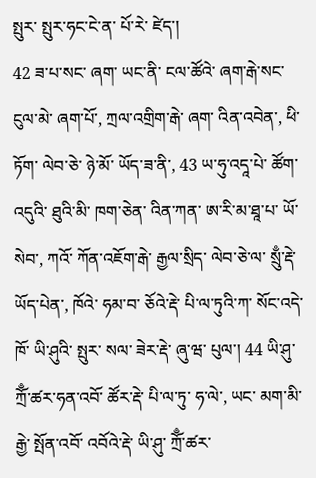སྤུར་ སྤུར་ཧང་ངེ་ན་ པོ་རེ་ ཛེད་།
42 ཟ་པ་སང་ ཞག་ ཡང་ནི་ ངལ་ཚོའེ་ ཞག་རྒེ་སང་ ངུལ་མེ་ ཞག་པོ་, ཀྲལ་འགྲིག་རྒེ་ ཞག་ འིན་འབེན་, ཕི་ཏོག་ ལེབ་ཅེ་ ཉེ་མོ་ ཡོད་ཟ་ནི་, 43 ཡ་ཧུ་འདཱ་པེ་ ཚོག་འདུའི་ ཐུའི་མི་ ཁག་ཅེན་ འིན་ཀན་ ཨ་རི་མ་ཐཱ་པ་ ཡོ་སེབ་, ཀའོ་ ཀོན་འཇོག་རྒེ་ རྒྱལ་སྲིད་ ལེབ་ཅེ་ལ་ སྲུྃ་རྡེ་ ཡོད་པེན་, ཁོའེ་ ཧམ་བ་ ཅོའེ་རྡེ་ པི་ལ་ཏུའི་ཀ་ སོང་འདེ་ ཁོ་ ཡི་ཤུའི་ སྤུར་ སལ་ ཟེར་རྡེ་ ཞུ་ཝ་ པུལ་། 44 ཡི་ཤུ་ ཀྲོྃ་ཚར་ཧན་འབོ་ ཚོར་རྡེ་ པི་ལ་ཏུ་ ཧ་ལེ་, ཡང་ མག་མི་རྒྱེ་ སྤོན་འབོ་ འབོའེ་རྡེ་ ཡི་ཤུ་ ཀྲོྃ་ཚར་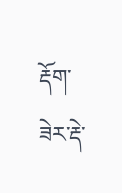རྡོག་ ཟེར་རྡེ་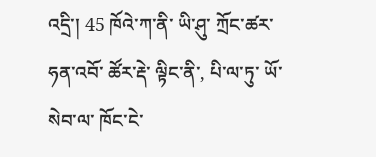འདྲི་། 45 ཁོའེ་ཀ་ནི་ ཡི་ཤུ་ ཀྲོང་ཚར་ཧན་འབོ་ ཚོར་རྡེ་ ལྟིང་ནི་, པི་ལ་ཏུ་ ཡོ་སེབ་ལ་ ཁོང་ངེ་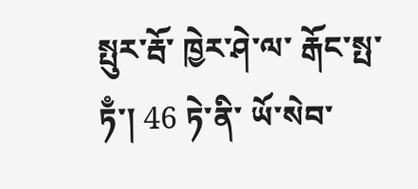སྤུར་རྦོ་ ཁྱེར་ཤེ་ལ་ རྒོང་སྤ་ ཏྃ་། 46 ཏེ་ནི་ ཡོ་སེབ་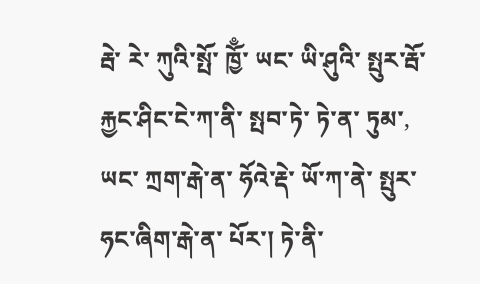རྦེ་ རེ་ ཀུའི་སྤོ་ ཁྱོྃ་ ཡང་ ཡི་ཤུའི་ སྤུར་རྦོ་ རྐྱང་ཤིང་ངེ་ཀ་ནི་ སྤབ་ཏེ་ ཏེ་ན་ ཏུམ་, ཡང་ ཀྲག་རྒེ་ན་ ཧོའེ་རྡེ་ ཡོ་ཀ་ནེ་ སྤུར་ཧང་ཞིག་རྒེ་ན་ པོར་། ཏེ་ནི་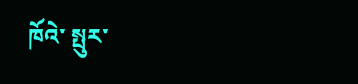ཁོའེ་ སྤུར་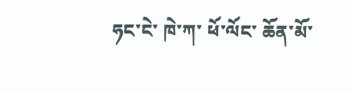ཧང་ངེ་ ཁེ་ཀ་ ཕོ་ལོང་ ཆོན་མོ་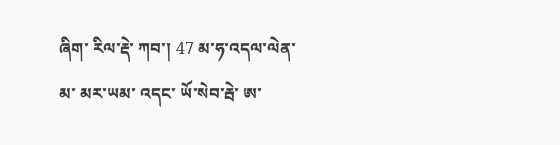ཞིག་ རིལ་རྡེ་ ཀབ་། 47 མ་ཧ་འདལ་ལེན་མ་ མར་ཡམ་ འདང་ ཡོ་སེབ་རྦེ་ ཨ་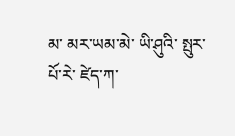མ་ མར་ཡམ་མེ་ ཡི་ཤུའི་ སྤུར་ པོ་རེ་ ཛེད་ཀ་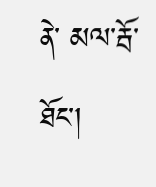ནེ་ མལ་རྦོ་ ཐོང་།